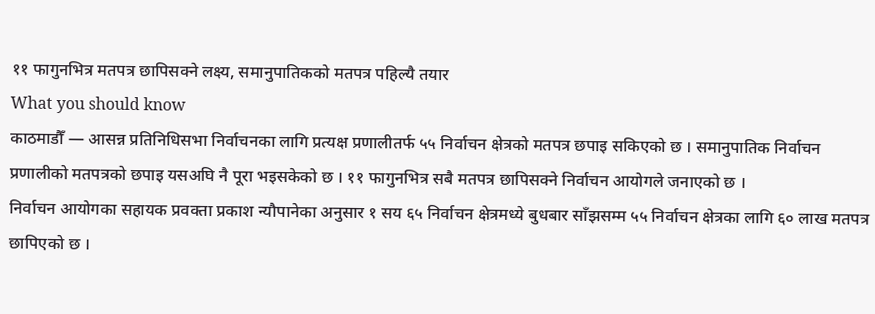११ फागुनभित्र मतपत्र छापिसक्ने लक्ष्य, समानुपातिकको मतपत्र पहिल्यै तयार
What you should know
काठमाडौँ — आसन्न प्रतिनिधिसभा निर्वाचनका लागि प्रत्यक्ष प्रणालीतर्फ ५५ निर्वाचन क्षेत्रको मतपत्र छपाइ सकिएको छ । समानुपातिक निर्वाचन प्रणालीको मतपत्रको छपाइ यसअघि नै पूरा भइसकेको छ । ११ फागुनभित्र सबै मतपत्र छापिसक्ने निर्वाचन आयोगले जनाएको छ ।
निर्वाचन आयोगका सहायक प्रवक्ता प्रकाश न्यौपानेका अनुसार १ सय ६५ निर्वाचन क्षेत्रमध्ये बुधबार साँझसम्म ५५ निर्वाचन क्षेत्रका लागि ६० लाख मतपत्र छापिएको छ ।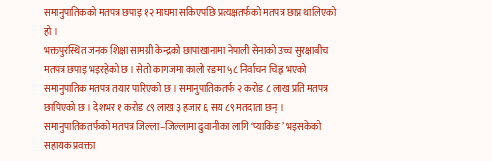समानुपातिकको मतपत्र छपाइ १२ माघमा सकिएपछि प्रत्यक्षतर्फको मतपत्र छाप्न थालिएको हो ।
भक्तपुरस्थित जनक शिक्षा सामग्री केन्द्रको छापाखानामा नेपाली सेनाको उच्च सुरक्षाबीच मतपत्र छपाइ भइरहेको छ । सेतो कागजमा कालो रङमा ५८ निर्वाचन चिह्न भएको समानुपातिक मतपत्र तयार पारिएको छ । समानुपातिकतर्फ २ करोड ८ लाख प्रति मतपत्र छापिएको छ । देशभर १ करोड ८९ लाख ३ हजार ६ सय ८९ मतदाता छन् । समानुपातिकतर्फको मतपत्र जिल्ला–जिल्लामा ढुवानीका लागि ‘प्याकिङ’ भइसकेको सहायक प्रवक्ता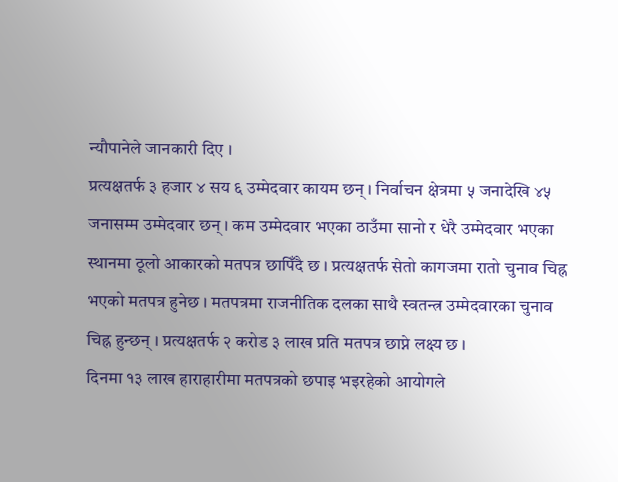न्यौपानेले जानकारी दिए ।
प्रत्यक्षतर्फ ३ हजार ४ सय ६ उम्मेदवार कायम छन् । निर्वाचन क्षेत्रमा ५ जनादेखि ४५ जनासम्म उम्मेदवार छन् । कम उम्मेदवार भएका ठाउँमा सानो र धेरै उम्मेदवार भएका स्थानमा ठूलो आकारको मतपत्र छापिँदै छ । प्रत्यक्षतर्फ सेतो कागजमा रातो चुनाव चिह्न भएको मतपत्र हुनेछ । मतपत्रमा राजनीतिक दलका साथै स्वतन्त्र उम्मेदवारका चुनाव चिह्न हुन्छन् । प्रत्यक्षतर्फ २ करोड ३ लाख प्रति मतपत्र छाप्ने लक्ष्य छ ।
दिनमा १३ लाख हाराहारीमा मतपत्रको छपाइ भइरहेको आयोगले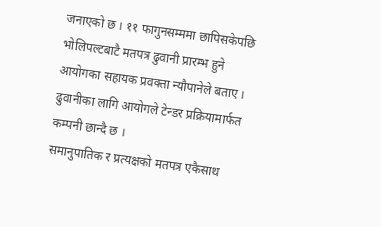जनाएको छ । ११ फागुनसम्ममा छापिसकेपछि भोलिपल्टबाटै मतपत्र ढुवानी प्रारम्भ हुने आयोगका सहायक प्रवक्ता न्यौपानेले बताए । ढुवानीका लागि आयोगले टेन्डर प्रक्रियामार्फत कम्पनी छान्दै छ ।
समानुपातिक र प्रत्यक्षको मतपत्र एकैसाथ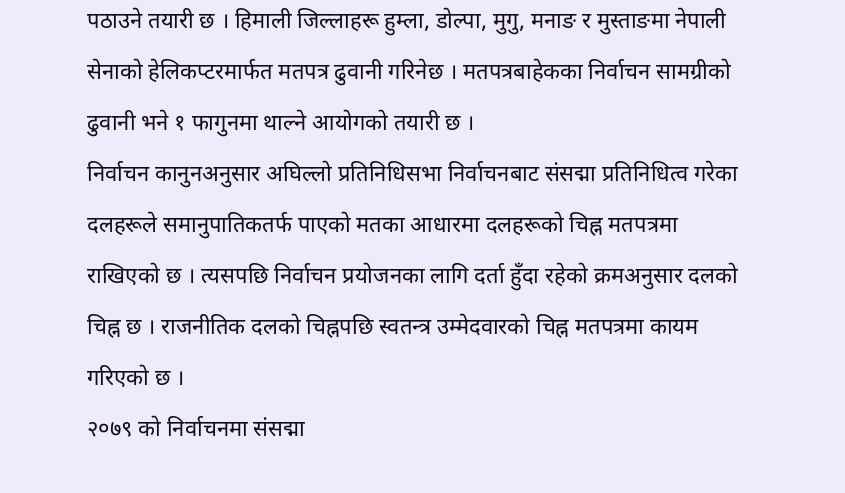पठाउने तयारी छ । हिमाली जिल्लाहरू हुम्ला, डोल्पा, मुगु, मनाङ र मुस्ताङमा नेपाली सेनाको हेलिकप्टरमार्फत मतपत्र ढुवानी गरिनेछ । मतपत्रबाहेकका निर्वाचन सामग्रीको ढुवानी भने १ फागुनमा थाल्ने आयोगको तयारी छ ।
निर्वाचन कानुनअनुसार अघिल्लो प्रतिनिधिसभा निर्वाचनबाट संसद्मा प्रतिनिधित्व गरेका दलहरूले समानुपातिकतर्फ पाएको मतका आधारमा दलहरूको चिह्न मतपत्रमा राखिएको छ । त्यसपछि निर्वाचन प्रयोजनका लागि दर्ता हुँदा रहेको क्रमअनुसार दलको चिह्न छ । राजनीतिक दलको चिह्नपछि स्वतन्त्र उम्मेदवारको चिह्न मतपत्रमा कायम गरिएको छ ।
२०७९ को निर्वाचनमा संसद्मा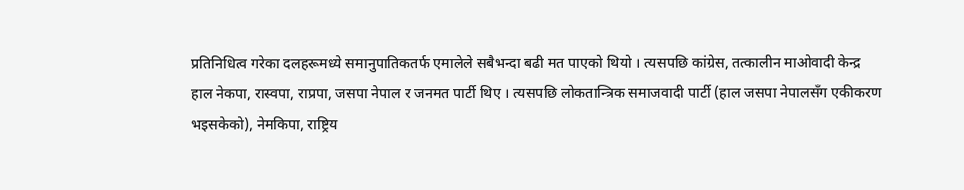प्रतिनिधित्व गरेका दलहरूमध्ये समानुपातिकतर्फ एमालेले सबैभन्दा बढी मत पाएको थियो । त्यसपछि कांग्रेस, तत्कालीन माओवादी केन्द्र हाल नेकपा, रास्वपा, राप्रपा, जसपा नेपाल र जनमत पार्टी थिए । त्यसपछि लोकतान्त्रिक समाजवादी पार्टी (हाल जसपा नेपालसँग एकीकरण भइसकेको), नेमकिपा, राष्ट्रिय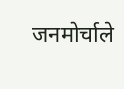जनमोर्चाले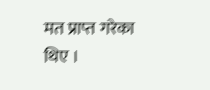मत प्राप्त गरेका थिए ।